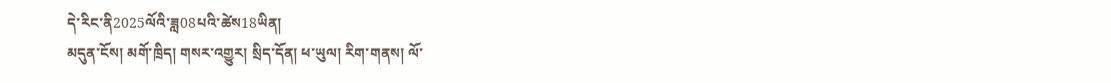དེ་རིང་ནི2025ལོའི་ཟླ08པའི་ཚེས18ཡིན།
མདུན་ངོས། མགོ་ཁྲིད། གསར་འགྱུར། སྲིད་དོན། ཕ་ཡུལ། རིག་གནས། ལོ་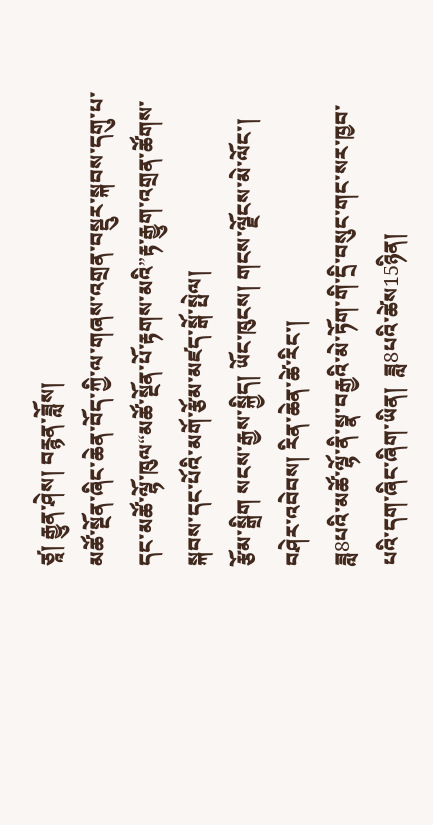ཙཱ། རྒྱུན་ཤེས། བརྙན་ཟློས།
མཚོ་སྔོན་ཞིང་ཆེན་བོད་ཀྱི་ལ་གཞས་འགྲན་བསྡུར་སྐབས་དགུ་པ་དང་མཚོ་ལྷོ་ཁུལ“མཚོ་སྔོན་པོ་རྟགས་མའི”རྟ་རྒྱུག་འགྲན་ཚོགས་སྐབས་དང་པོའི་མགོ་རྩོམ་མཛད་སྒོ་སྤེལ།
རྩོམ་སྒྲིག སངས་རྒྱས་སྐྱིད། ཡོང་ཁུངས། གངས་ལྗོངས་མེ་ལོང་། བཤེར་འབེབས། རིན་ཆེན་ཚེ་རིང་།
ཟླ8པའི་མཚོ་ལྷོ་ནི་སྣ་བརྒྱའི་མེ་ཏོག་གི་དྲི་བསུང་གང་སར་ཁྱབ་པའི་དག་ཞིང་ཞིག་ཡིན།  ཟླ8པའི་ཚེས15ཉིན།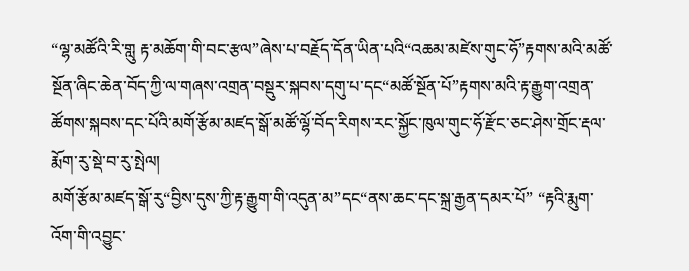“ལྷ་མཚོའི་རི་གླུ རྟ་མཆོག་གི་བང་རྩལ”ཞེས་པ་བརྗོད་དོན་ཡིན་པའི“འཆམ་མཛེས་གུང་ཧོ”རྟགས་མའི་མཚོ་སྔོན་ཞིང་ཆེན་བོད་ཀྱི་ལ་གཞས་འགྲན་བསྡུར་སྐབས་དགུ་པ་དང“མཚོ་སྔོན་པོ”རྟགས་མའི་རྟ་རྒྱུག་འགྲན་ཚོགས་སྐབས་དང་པོའི་མགོ་རྩོམ་མཛད་སྒོ་མཚོ་ལྷོ་བོད་རིགས་རང་སྐྱོང་ཁུལ་གུང་ཧོ་རྫོང་ཅང་ཤེས་གྲོང་རྡལ་རྨོག་རུ་སྡེ་བ་རུ་སྤེལ།
མགོ་རྩོམ་མཛད་སྒོ་རུ“བྱིས་དུས་ཀྱི་རྟ་རྒྱུག་གི་འདུན་མ”དང“ནས་ཆང་དང་སྐྲ་རྒྱན་དམར་པོ” “རྟའི་རྨུག་འོག་གི་འབྱུང་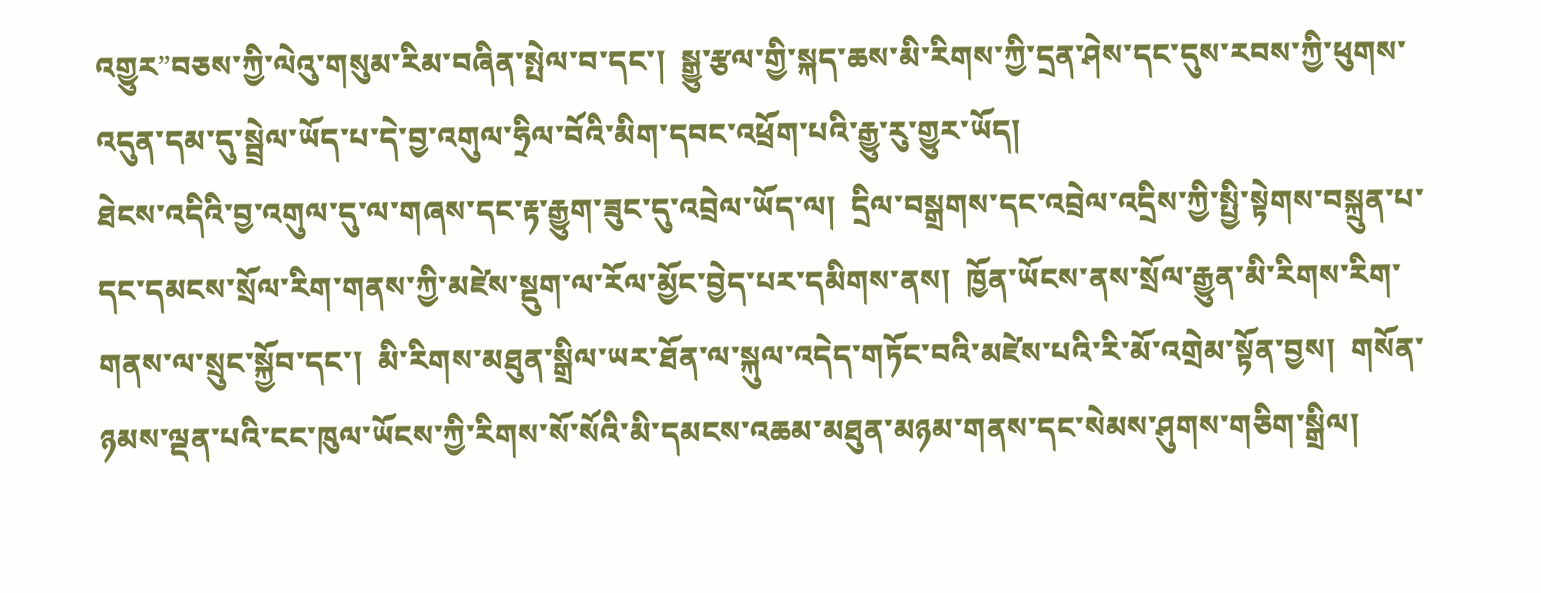འགྱུར”བཅས་ཀྱི་ལེའུ་གསུམ་རིམ་བཞིན་སྤེལ་བ་དང་།  སྒྱུ་རྩལ་གྱི་སྐད་ཆས་མི་རིགས་ཀྱི་དྲན་ཤེས་དང་དུས་རབས་ཀྱི་ཕུགས་འདུན་དམ་དུ་སྦྲེལ་ཡོད་པ་དེ་བྱ་འགུལ་ཧྲིལ་བོའི་མིག་དབང་འཕྲོག་པའི་རྒྱུ་རུ་གྱུར་ཡོད།
ཐེངས་འདིའི་བྱ་འགུལ་དུ་ལ་གཞས་དང་རྟ་རྒྱུག་ཟུང་དུ་འབྲེལ་ཡོད་ལ།  དྲིལ་བསྒྲགས་དང་འབྲེལ་འདྲིས་ཀྱི་སྤྱི་སྟེགས་བསྐྲུན་པ་དང་དམངས་སྲོལ་རིག་གནས་ཀྱི་མཛེས་སྡུག་ལ་རོལ་མྱོང་བྱེད་པར་དམིགས་ནས།  ཁྱོན་ཡོངས་ནས་སྲོལ་རྒྱུན་མི་རིགས་རིག་གནས་ལ་སྲུང་སྐྱོབ་དང་།  མི་རིགས་མཐུན་སྒྲིལ་ཡར་ཐོན་ལ་སྐུལ་འདེད་གཏོང་བའི་མཛེས་པའི་རི་མོ་འགྲེམ་སྟོན་བྱས།  གསོན་ཉམས་ལྡན་པའི་ངང་ཁུལ་ཡོངས་ཀྱི་རིགས་སོ་སོའི་མི་དམངས་འཆམ་མཐུན་མཉམ་གནས་དང་སེམས་ཤུགས་གཅིག་སྒྲིལ།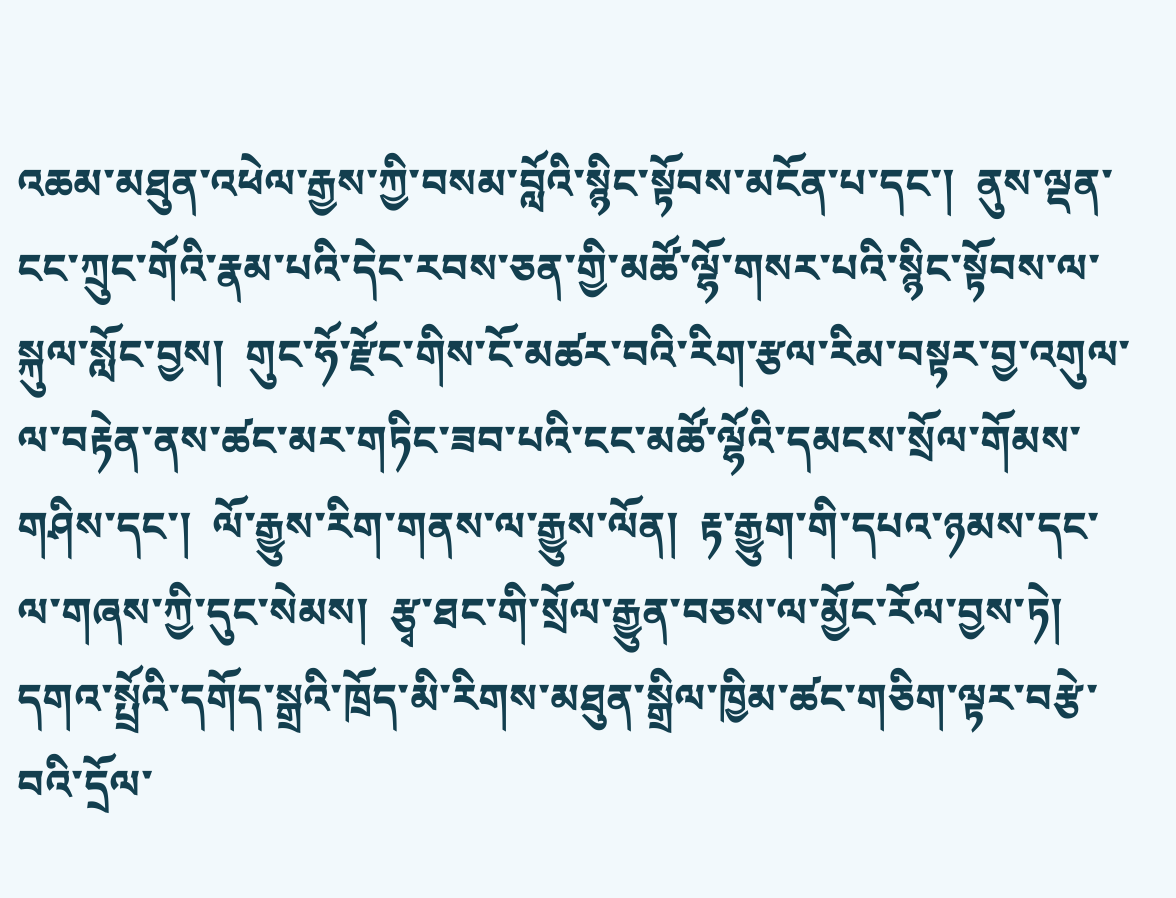འཆམ་མཐུན་འཕེལ་རྒྱས་ཀྱི་བསམ་བློའི་སྙིང་སྟོབས་མངོན་པ་དང་།  ནུས་ལྡན་ངང་ཀྲུང་གོའི་རྣམ་པའི་དེང་རབས་ཅན་གྱི་མཚོ་ལྷོ་གསར་པའི་སྙིང་སྟོབས་ལ་སྐུལ་སློང་བྱས།  གུང་ཧོ་རྫོང་གིས་ངོ་མཚར་བའི་རིག་རྩལ་རིམ་བསྟར་བྱ་འགུལ་ལ་བརྟེན་ནས་ཚང་མར་གཏིང་ཟབ་པའི་ངང་མཚོ་ལྷོའི་དམངས་སྲོལ་གོམས་གཤིས་དང་།  ལོ་རྒྱུས་རིག་གནས་ལ་རྒྱུས་ལོན།  རྟ་རྒྱུག་གི་དཔའ་ཉམས་དང་ལ་གཞས་ཀྱི་དུང་སེམས།  རྩྭ་ཐང་གི་སྲོལ་རྒྱུན་བཅས་ལ་མྱོང་རོལ་བྱས་ཏེ།  དགའ་སྤྲོའི་དགོད་སྒྲའི་ཁྲོད་མི་རིགས་མཐུན་སྒྲིལ་ཁྱིམ་ཚང་གཅིག་ལྟར་བརྩེ་བའི་དྲོལ་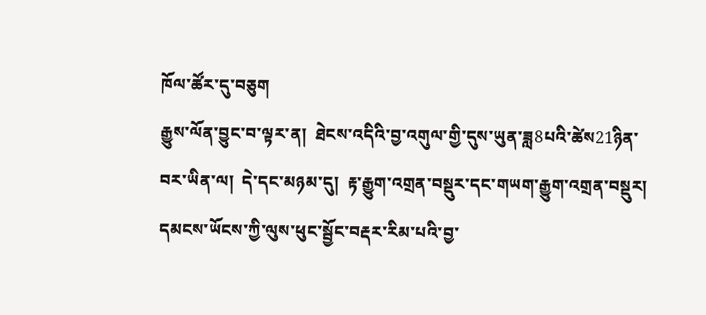ཁོལ་ཚོར་དུ་བཅུག
རྒྱུས་ལོན་བྱུང་བ་ལྟར་ན།  ཐེངས་འདིའི་བྱ་འགུལ་གྱི་དུས་ཡུན་ཟླ8པའི་ཚེས21ཉིན་བར་ཡིན་ལ།  དེ་དང་མཉམ་དུ།  རྟ་རྒྱུག་འགྲན་བསྡུར་དང་གཡག་རྒྱུག་འགྲན་བསྡུར། དམངས་ཡོངས་ཀྱི་ལུས་ཕུང་སྦྱོང་བརྡར་རིམ་པའི་བྱ་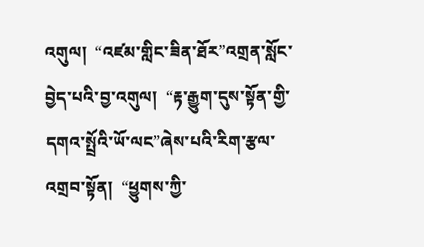འགུལ།  “འཛམ་གླིང་ཟིན་ཐོར”འགྲན་སློང་བྱེད་པའི་བྱ་འགུལ།  “རྟ་རྒྱུག་དུས་སྟོན་གྱི་དགའ་སྤྲོའི་ཡོ་ལང”ཞེས་པའི་རིག་རྩལ་འགྲབ་སྟོན།  “ཕྱུགས་ཀྱི་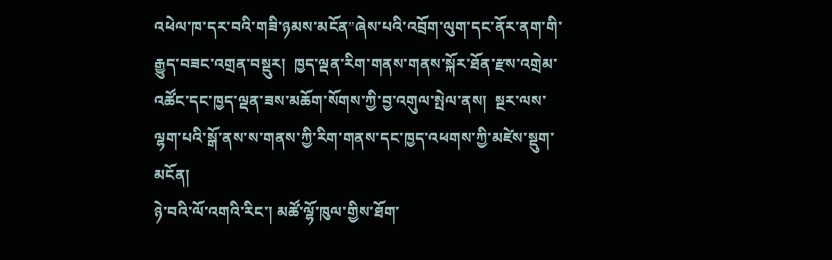འཕེལ་ཁ་དར་བའི་གཟི་ཉམས་མངོན”ཞེས་པའི་འབྲོག་ལུག་དང་ནོར་ནག་གི་རྒྱུད་བཟང་འགྲན་བསྡུར།  ཁྱད་ལྡན་རིག་གནས་གནས་སྐོར་ཐོན་རྫས་འགྲེམ་འཚོང་དང་ཁྱད་ལྡན་ཟས་མཆོག་སོགས་ཀྱི་བྱ་འགུལ་སྤེལ་ནས།  སྔར་ལས་ལྷག་པའི་སྒོ་ནས་ས་གནས་ཀྱི་རིག་གནས་དང་ཁྱད་འཕགས་ཀྱི་མཛེས་སྡུག་མངོན།
ཉེ་བའི་ལོ་འགའི་རིང་། མཚོ་ལྷོ་ཁུལ་གྱིས་ཐོག་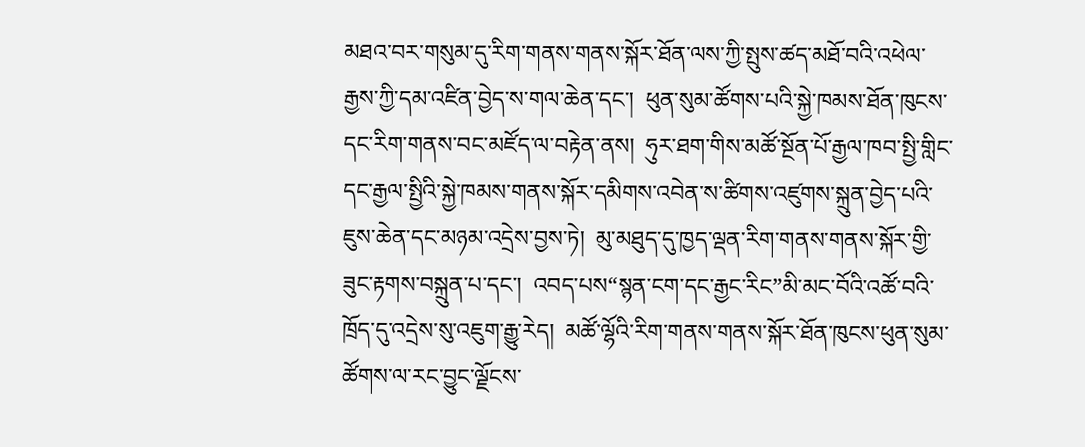མཐའ་བར་གསུམ་དུ་རིག་གནས་གནས་སྐོར་ཐོན་ལས་ཀྱི་སྤུས་ཚད་མཐོ་བའི་འཕེལ་རྒྱས་ཀྱི་དམ་འཛིན་བྱེད་ས་གལ་ཆེན་དང་།  ཕུན་སུམ་ཚོགས་པའི་སྐྱེ་ཁམས་ཐོན་ཁུངས་དང་རིག་གནས་བང་མཛོད་ལ་བརྟེན་ནས།  ཧུར་ཐག་གིས་མཚོ་སྔོན་པོ་རྒྱལ་ཁབ་སྤྱི་གླིང་དང་རྒྱལ་སྤྱིའི་སྐྱེ་ཁམས་གནས་སྐོར་དམིགས་འབེན་ས་ཚིགས་འཛུགས་སྐྲུན་བྱེད་པའི་ཇུས་ཆེན་དང་མཉམ་འདྲེས་བྱས་ཏེ།  མུ་མཐུད་དུ་ཁྱད་ལྡན་རིག་གནས་གནས་སྐོར་གྱི་ཟུང་རྟགས་བསྐྲུན་པ་དང་།  འབད་པས“སྙན་ངག་དང་རྒྱང་རིང”མི་མང་བོའི་འཚོ་བའི་ཁྲོད་དུ་འདྲེས་སུ་འཇུག་རྒྱུ་རེད།  མཚོ་ལྷོའི་རིག་གནས་གནས་སྐོར་ཐོན་ཁུངས་ཕུན་སུམ་ཚོགས་ལ་རང་བྱུང་ལྗོངས་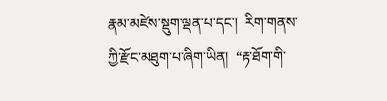རྣམ་མཛེས་སྡུག་ལྡན་པ་དང་།  རིག་གནས་ཀྱི་རྫོང་མཐུག་པ་ཞིག་ཡིན།  “རྟ་ཐོག་གི་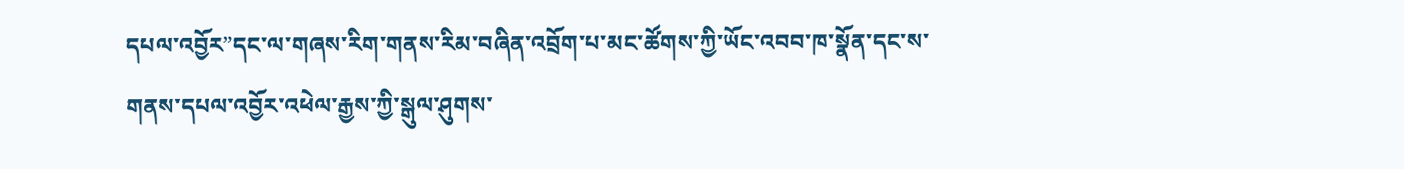དཔལ་འབྱོར”དང་ལ་གཞས་རིག་གནས་རིམ་བཞིན་འབྲོག་པ་མང་ཚོགས་ཀྱི་ཡོང་འབབ་ཁ་སྣོན་དང་ས་གནས་དཔལ་འབྱོར་འཕེལ་རྒྱས་ཀྱི་སྒུལ་ཤུགས་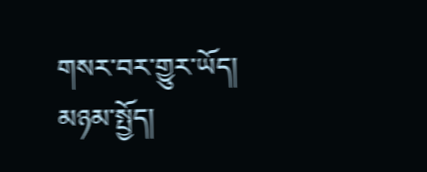གསར་བར་གྱུར་ཡོད།
མཉམ་སྤྱོད།